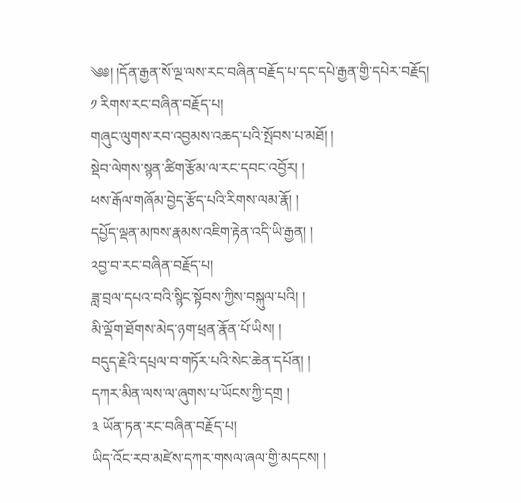༄༅། །དོན་རྒྱན་སོ་ལྔ་ལས་རང་བཞིན་བརྗོད་པ་དང་དཔེ་རྒྱན་གྱི་དཔེར་བརྗོད།
༡ རིགས་རང་བཞིན་བརྗོད་པ།
གཞུང་ལུགས་རབ་འབྱམས་འཆད་པའི་སྤོབས་པ་མཐོ། །
སྡེབ་ལེགས་སྙན་ཚིག་རྩོམ་ལ་རང་དབང་འབྱོར། །
ཕས་རྒོལ་གཞོམ་བྱེད་རྩོད་པའི་རིགས་ལམ་རྣོ། །
དཔྱོད་ལྡན་མཁས་རྣམས་འཇིག་རྟེན་འདི་ཡི་རྒྱན། །
༢བྱ་བ་རང་བཞིན་བརྗོད་པ།
ཟླ་བྲལ་དཔའ་བའི་སྙིང་སྟོབས་ཀྱིས་བསྐུལ་པའི། །
མི་ལྡོག་ཐོགས་མེད་ཉག་ཕྲན་རྣོན་པོ་ཡིས། །
བདུད་རྗེའི་དཔྲལ་བ་གཏོར་པའི་སེང་ཆེན་དཔོན། །
དཀར་མིན་ལས་ལ་ཞུགས་པ་ཡོངས་ཀྱི་དགྲ །
༣ ཡོན་ཏན་རང་བཞིན་བརྗོད་པ།
ཡིད་འོང་རབ་མཛེས་དཀར་གསལ་ཞལ་གྱི་མདངས། །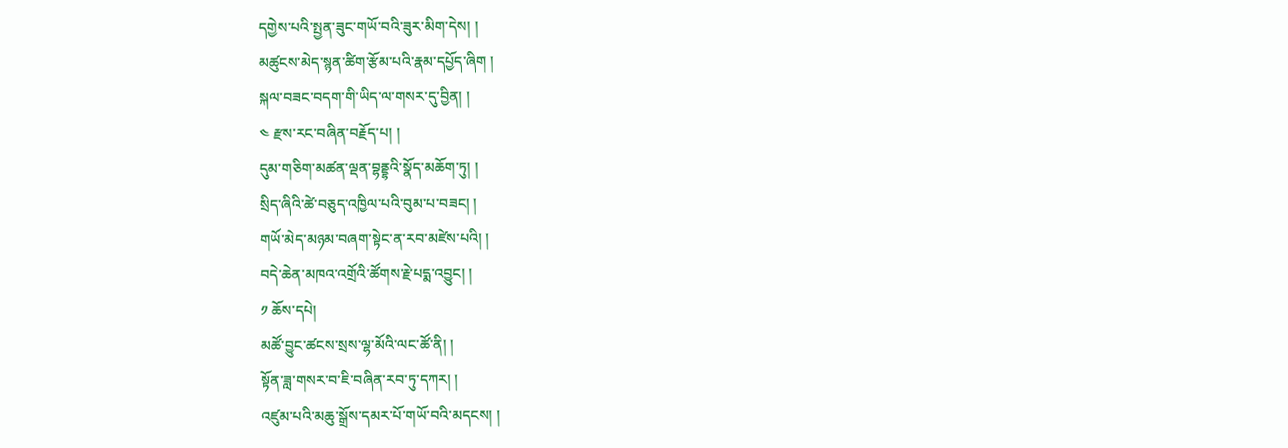དགྱེས་པའི་སྤྱན་ཟུང་གཡོ་བའི་ཟུར་མིག་དེས། །
མཚུངས་མེད་སྙན་ཚིག་རྩོམ་པའི་རྣམ་དཔྱོད་ཞིག །
སྐལ་བཟང་བདག་གི་ཡིད་ལ་གསར་དུ་བྱིན། །
༤ རྫས་རང་བཞིན་བརྗོད་པ། །
དུམ་གཅིག་མཚན་ལྡན་བྷནྡྷའི་སྣོད་མཆོག་ཏུ། །
སྲིད་ཞིའི་ཚེ་བཅུད་འཁྱིལ་པའི་བུམ་པ་བཟང། །
གཡོ་མེད་མཉམ་བཞག་སྟེང་ན་རབ་མཛེས་པའི། །
བདེ་ཆེན་མཁའ་འགྲོའི་ཚོགས་རྗེ་པདྨ་འབྱུང། །
༡ ཆོས་དཔེ།
མཚོ་བྱུང་ཚངས་སྲས་ལྷ་མོའི་ལང་ཚོ་ནི། །
སྟོན་ཟླ་གསར་བ་ཇི་བཞིན་རབ་ཏུ་དཀར། །
འཛུམ་པའི་མཆུ་སྒྲོས་དམར་པོ་གཡོ་བའི་མདངས། །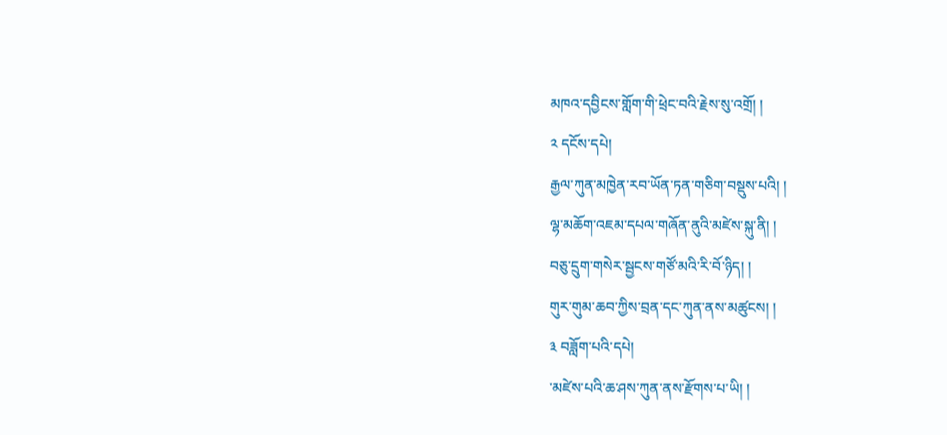མཁའ་དབྱིངས་གློག་གི་ཕྲེང་བའི་རྗེས་སུ་འགྲོ། །
༢ དངོས་དཔེ།
རྒྱལ་ཀུན་མཁྱེན་རབ་ཡོན་ཏན་གཅིག་བསྡུས་པའི། །
ལྷ་མཆོག་འཇམ་དཔལ་གཞོན་ནུའི་མཛེས་སྐུ་ནི། །
བཅུ་དྲུག་གསེར་སྦྱངས་གཙོ་མའི་རི་བོ་ཉིད། །
གུར་གུམ་ཆབ་ཀྱིས་བྲན་དང་ཀུན་ནས་མཚུངས། །
༣ བཟློག་པའི་དཔེ།
་མཛེས་པའི་ཆ་ཤས་ཀུན་ནས་རྫོགས་པ་ཡི། །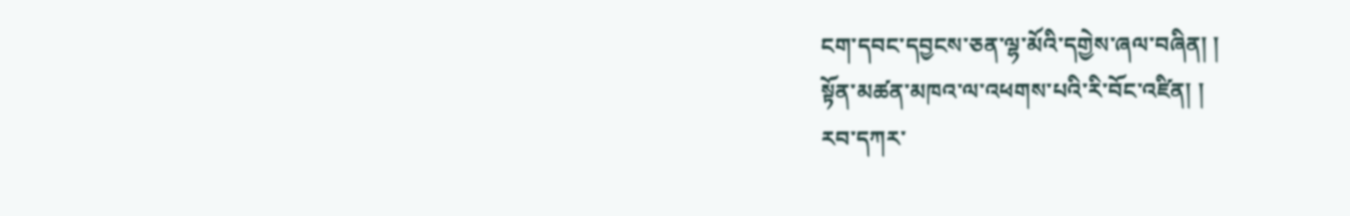ངག་དབང་དབྱངས་ཅན་ལྷ་མོའི་དགྱེས་ཞལ་བཞིན། །
སྟོན་མཚན་མཁའ་ལ་འཕགས་པའི་རི་བོང་འཛིན། །
རབ་དཀར་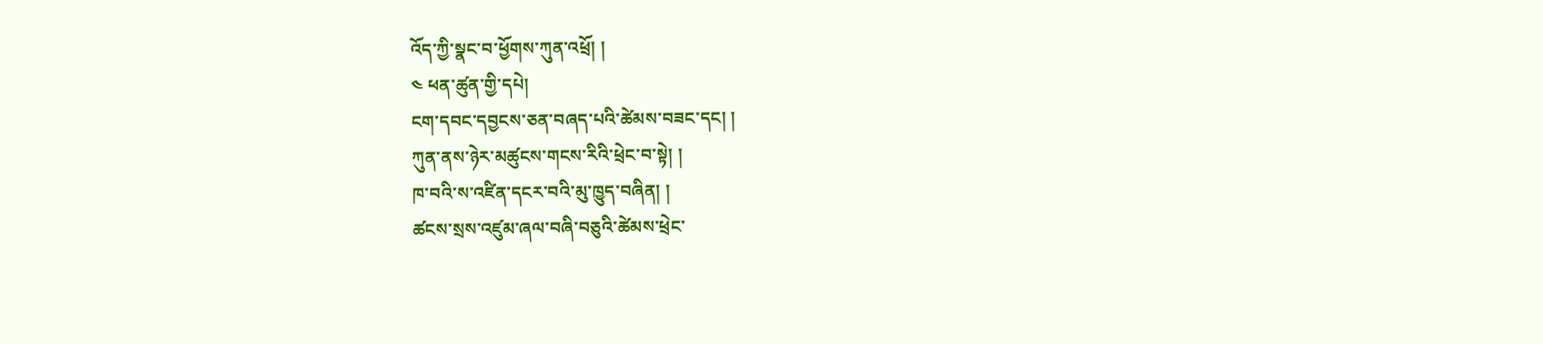འོད་ཀྱི་སྣང་བ་ཕྱོགས་ཀུན་འཕྲོ། །
༤ ཕན་ཚུན་གྱི་དཔེ།
ངག་དབང་དབྱངས་ཅན་བཞད་པའི་ཚེམས་བཟང་དང། །
ཀུན་ནས་ཉེར་མཚུངས་གངས་རིའི་ཕྲེང་བ་སྟེ། །
ཁ་བའི་ས་འཛིན་དངར་བའི་མུ་ཁྱུད་བཞིན། །
ཚངས་སྲས་འཛུམ་ཞལ་བཞི་བཅུའི་ཚེམས་ཕྲེང་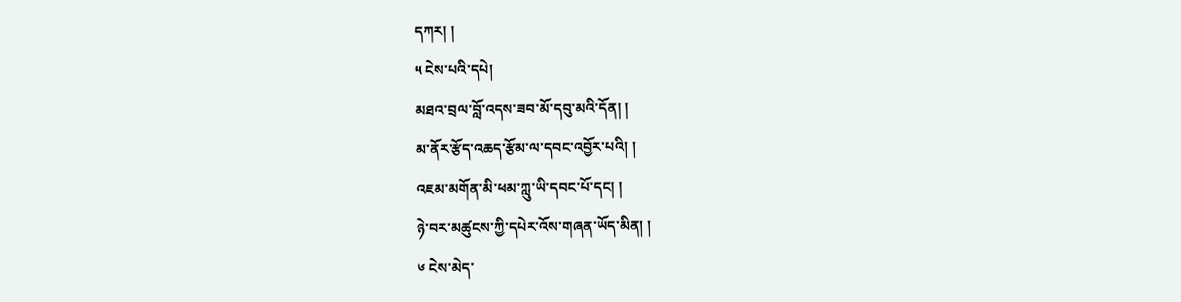དཀར། །
༥ ངེས་པའི་དཔེ།
མཐའ་བྲལ་བློ་འདས་ཟབ་མོ་དབུ་མའི་དོན། །
མ་ནོར་རྩོད་འཆད་རྩོམ་ལ་དབང་འབྱོར་པའི། །
འཇམ་མགོན་མི་ཕམ་ཀླུ་ཡི་དབང་པོ་དང། །
ཉེ་བར་མཚུངས་ཀྱི་དཔེར་འོས་གཞན་ཡོད་མིན། །
༦ ངེས་མེད་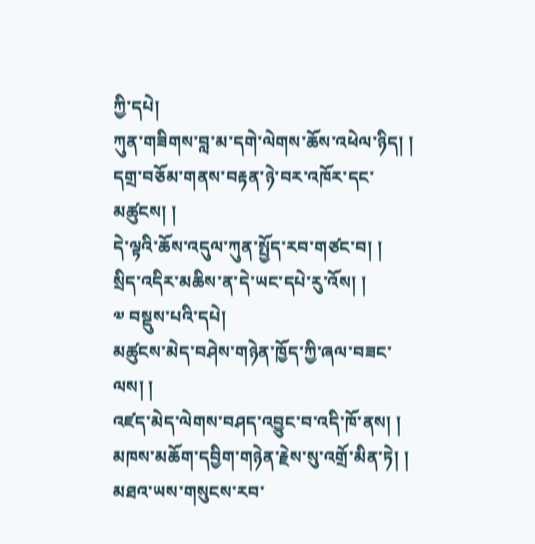ཀྱི་དཔེ།
ཀུན་གཟིགས་བླ་མ་དགེ་ལེགས་ཆོས་འཕེལ་ཉིད། །
དགྲ་བཅོམ་གནས་བརྟན་ཉེ་བར་འཁོར་དང་མཚུངས། །
དེ་ལྟའི་ཆོས་འདུལ་ཀུན་སྤྱོད་རབ་གཙང་བ། །
སྲིད་འདིར་མཆིས་ན་དེ་ཡང་དཔེ་རུ་འོས། །
༧ བསྡུས་པའི་དཔེ།
མཚུངས་མེད་བཤེས་གཉེན་ཁྱོད་ཀྱི་ཞལ་བཟང་ལས། །
འཛད་མེད་ལེགས་བཤད་འབྱུང་བ་འདི་ཁོ་ནས། །
མཁས་མཆོག་དབྱིག་གཉེན་རྗེས་སུ་འགྲོ་མིན་ཏེ། །
མཐའ་ཡས་གསུངས་རབ་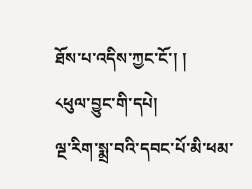ཐོས་པ་འདིས་ཀྱང་ངོ་། །
༨ཕུལ་བྱུང་གི་དཔེ།
ལྔ་རིག་སྨྲ་བའི་དབང་པོ་མི་ཕམ་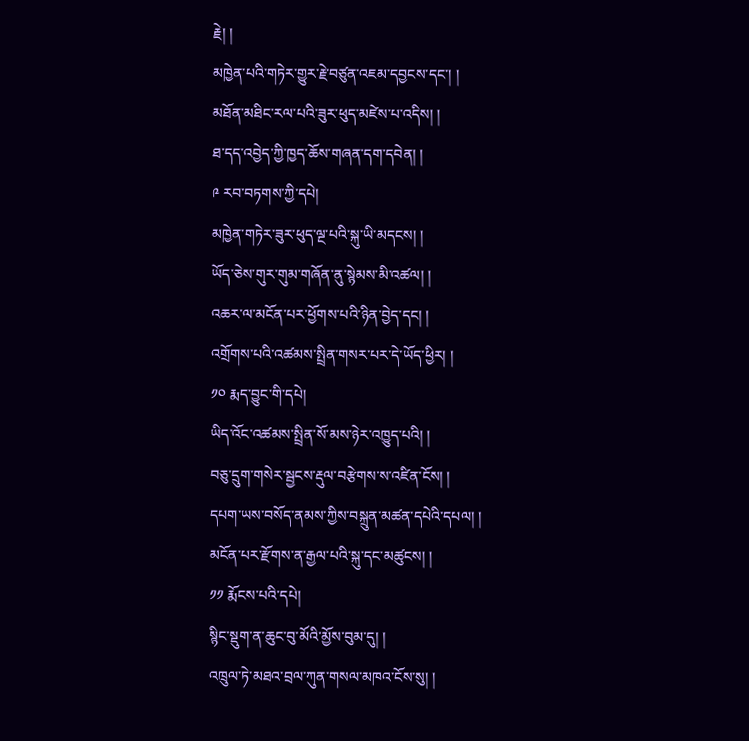རྗེ། །
མཁྱེན་པའི་གཏེར་གྱུར་རྗེ་བཙུན་འཇམ་དབྱངས་དང་། །
མཐོན་མཐིང་རལ་པའི་ཟུར་ཕུད་མཛེས་པ་འདིས། །
ཐ་དད་འབྱེད་ཀྱི་ཁྱད་ཆོས་གཞན་དག་དབེན། །
༩ རབ་བཏགས་ཀྱི་དཔེ།
མཁྱེན་གཏེར་ཟུར་ཕུད་ལྔ་པའི་སྐུ་ཡི་མདངས། །
ཡོད་ཅེས་གུར་གུམ་གཞོན་ནུ་སྙེམས་མི་འཚལ། །
འཆར་ལ་མངོན་པར་ཕྱོགས་པའི་ཉིན་བྱེད་དང། །
འགྲོགས་པའི་འཚམས་སྤྲིན་གསར་པར་དེ་ཡོད་ཕྱིར། །
༡༠ རྨད་བྱུང་གི་དཔེ།
ཡིད་འོང་འཚམས་སྤྲིན་སོ་མས་ཉེར་འཁྱུད་པའི། །
བཅུ་དྲུག་གསེར་སྦྱངས་རྡུལ་བརྩེགས་ས་འཛིན་ངོས། །
དཔག་ཡས་བསོད་ནམས་ཀྱིས་བསྐྲུན་མཚན་དཔེའི་དཔལ། །
མངོན་པར་རྫོགས་ན་རྒྱལ་པའི་སྐུ་དང་མཚུངས། །
༡༡ རྨོངས་པའི་དཔེ།
སྙིང་སྡུག་ན་ཆུང་བུ་མོའི་མྱོས་བུམ་དུ། །
འཁྲུལ་ཏེ་མཐའ་བྲལ་ཀུན་གསལ་མཁའ་ངོས་སུ། །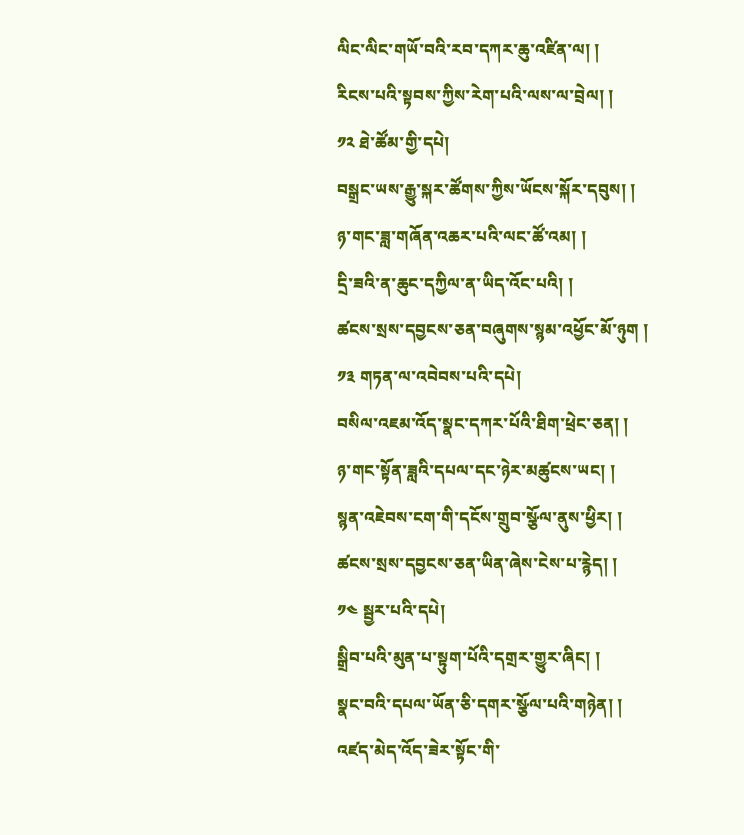ལིང་ལིང་གཡོ་བའི་རབ་དཀར་ཆུ་འཛིན་ལ། །
རིངས་པའི་སྟབས་ཀྱིས་རེག་པའི་ལས་ལ་བྲེལ། །
༡༢ ཐེ་ཚོམ་གྱི་དཔེ།
བསྒྲང་ཡས་རྒྱུ་སྐར་ཚོགས་ཀྱིས་ཡོངས་སྐོར་དབུས། །
ཉ་གང་ཟླ་གཞོན་འཆར་པའི་ལང་ཚོ་འམ། །
དྲི་ཟའི་ན་ཆུང་དཀྱིལ་ན་ཡིད་འོང་པའི། །
ཚངས་སྲས་དབྱངས་ཅན་བཞུགས་སྙམ་འཕྱོང་མོ་ཉུག །
༡༣ གཏན་ལ་འབེབས་པའི་དཔེ།
བསིལ་འཇམ་འོད་སྣང་དཀར་པོའི་ཐིག་ཕྲེང་ཅན། །
ཉ་གང་སྟོན་ཟླའི་དཔལ་དང་ཉེར་མཚུངས་ཡང། །
སྙན་འཇེབས་ངག་གི་དངོས་གྲུབ་སྩོལ་ནུས་ཕྱིར། །
ཚངས་སྲས་དབྱངས་ཅན་ཡིན་ཞེས་ངེས་པ་རྙེད། །
༡༤ སྦྱར་པའི་དཔེ།
སྒྲིབ་པའི་མུན་པ་སྟུག་པོའི་དགྲར་གྱུར་ཞིང། །
སྣང་བའི་དཔལ་ཡོན་ཅི་དགར་སྩོལ་པའི་གཉེན། །
འཛད་མེད་འོད་ཟེར་སྟོང་གི་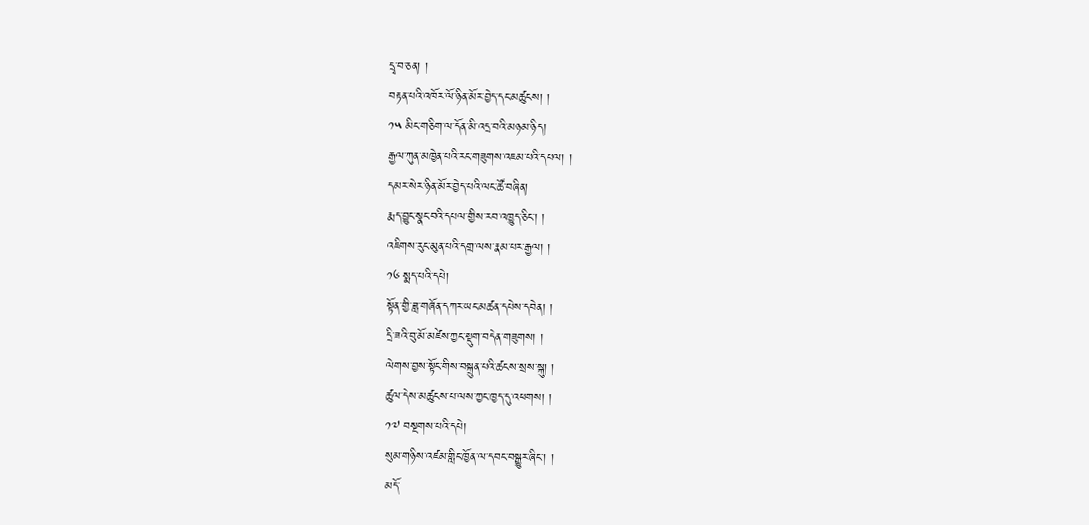དྲྭ་བ་ཅན། །
བརྟན་པའི་འཁོར་ལོ་ཉིན་མོར་བྱེད་དང་མཚུངས། །
༡༥ མིང་གཅིག་ལ་དོན་མི་འདྲ་བའི་མཉམ་ཉིད།
རྒྱལ་ཀུན་མཁྱེན་པའི་རང་གཟུགས་འཇམ་པའི་དཔལ། །
དམར་སེར་ཉིན་མོར་བྱེད་པའི་ལང་ཚོ་བཞིན།
རྨད་བྱུང་སྣང་བའི་དཔལ་གྱིས་རབ་འཁྱུད་ཅིང་། །
འཇིགས་རུང་མུན་པའི་དགྲ་ལས་རྣམ་པར་རྒྱལ། །
༡༦ སྨད་པའི་དཔེ།
སྟོན་གྱི་ཟླ་གཞོན་དཀར་ཡང་མཚན་དཔེས་དབེན། །
དྲི་ཟའི་བུ་མོ་མཛེས་ཀྱང་སྡུག་བདེན་གཟུགས། །
ལེགས་བྱས་སྟོང་གིས་བསྐྲུན་པའི་ཚངས་སྲས་སྐུ། །
ཚུལ་དེས་མཚུངས་པ་ལས་ཀྱང་ཁྱད་དུ་འཕགས། །
༡༧ བསྔགས་པའི་དཔེ།
སུམ་གཉིས་འཛམ་གླིང་ཁྱོན་ལ་དབང་བསྒྱུར་ཞིང་། །
མདོ་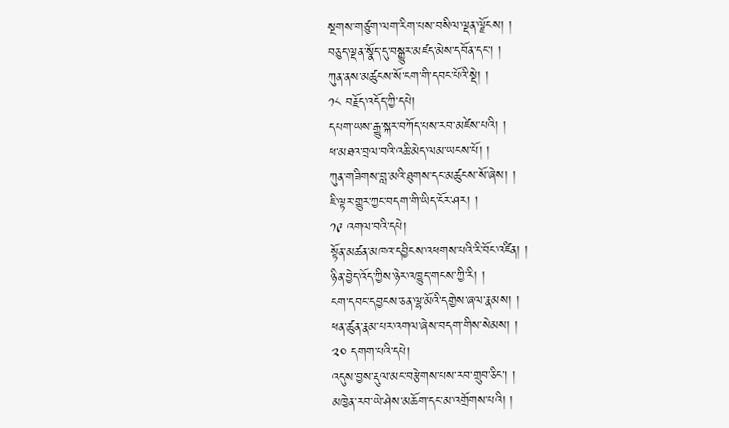སྔགས་གཙུག་ལག་རིག་པས་བསིལ་ལྡན་ལྗོངས། །
བཅུད་ལྡན་སྣོད་དུ་བསྒྱུར་མཛད་མེས་དབོན་དང་། །
ཀུན་ནས་མཚུངས་སོ་ངག་གི་དབང་པོའི་སྡེ། །
༡༨ བརྗོད་འདོད་ཀྱི་དཔེ།
དཔག་ཡས་རྒྱུ་སྐར་བཀོད་པས་རབ་མཛེས་པའི། །
ཕ་མཐའ་བྲལ་བའི་འཆི་མེད་ལམ་ཡངས་པོ། །
ཀུན་གཟིགས་བླ་མའི་ཐུགས་དང་མཚུངས་སོ་ཞེས། །
ཇི་ལྟར་གྱུར་ཀྱང་བདག་གི་ཡིད་ངོར་ཤར། །
༡༩ འགལ་བའི་དཔེ།
སྟོན་མཚན་མཁའ་དབྱིངས་འཕགས་པའི་རི་བོང་འཛིན། །
ཉིན་བྱེད་འོད་ཀྱིས་ཉེར་འཁྱུད་གངས་ཀྱི་རི། །
ངག་དབང་དབྱངས་ཅན་ལྷ་མོའི་དགྱེས་ཞལ་རྣམས། །
ཕན་ཚུན་རྣམ་པར་འགལ་ཞེས་བདག་གིས་སེམས། །
༢༠ དགག་པའི་དཔེ།
འདུས་བྱས་རྡུལ་མང་བརྩེགས་པས་རབ་གྲུབ་ཅིང་། །
མཁྱེན་རབ་ཡེ་ཤེས་མཆོག་དང་མ་འགྲོགས་པའི། །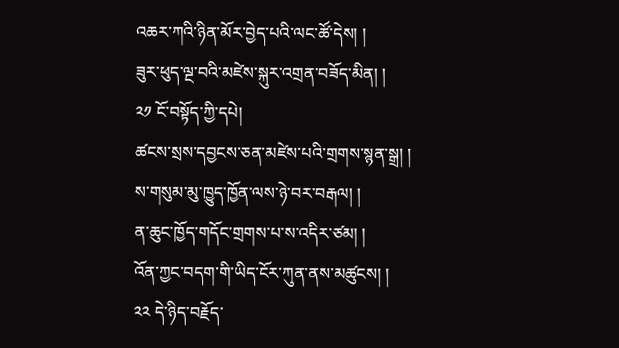འཆར་ཀའི་ཉིན་མོར་བྱེད་པའི་ལང་ཚོ་དེས། །
ཟུར་ཕུད་ལྔ་བའི་མཛེས་སྐུར་འགྲན་བཟོད་མིན། །
༢༡ ངོ་བསྟོད་ཀྱི་དཔེ།
ཚངས་སྲས་དབྱངས་ཅན་མཛེས་པའི་གྲགས་སྙན་སྒྲ། །
ས་གསུམ་མུ་ཁྱུད་ཁྱོན་ལས་ཉེ་བར་བརྒལ། །
ན་ཆུང་ཁྱོད་གདོང་གྲགས་པ་ས་འདིར་ཙམ། །
འོན་ཀྱང་བདག་གི་ཡིད་ངོར་ཀུན་ནས་མཚུངས། །
༢༢ དེ་ཉིད་བརྗོད་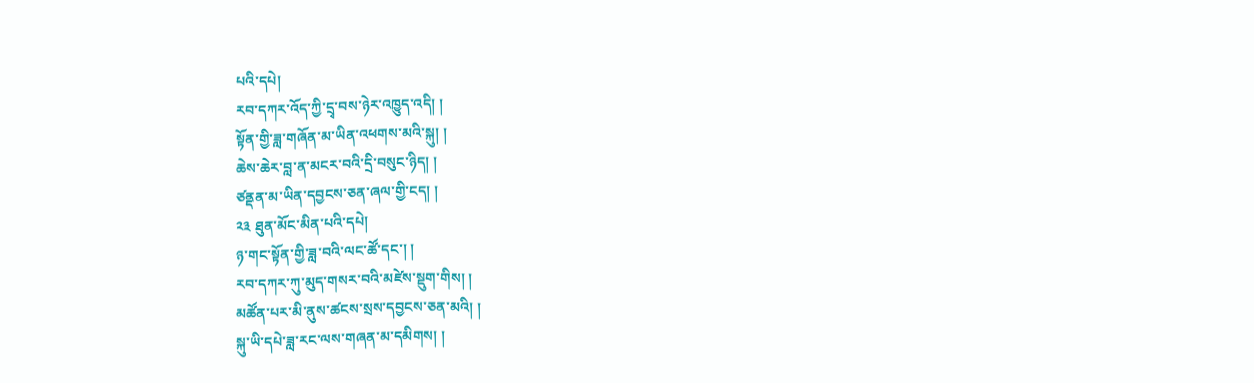པའི་དཔེ།
རབ་དཀར་འོད་ཀྱི་དྲྭ་བས་ཉེར་འཁྱུད་འདི། །
སྟོན་གྱི་ཟླ་གཞོན་མ་ཡིན་འཕགས་མའི་སྐུ། །
ཆེས་ཆེར་བླ་ན་མངར་བའི་དྲི་བསུང་ཉིད། །
ཙནྡན་མ་ཡིན་དབྱངས་ཅན་ཞལ་གྱི་ངད། །
༢༣ ཐུན་མོང་མིན་པའི་དཔེ།
ཉ་གང་སྟོན་གྱི་ཟླ་བའི་ལང་ཚོ་དང་། །
རབ་དཀར་ཀུ་མུད་གསར་བའི་མཛེས་སྡུག་གིས། །
མཚོན་པར་མི་ནུས་ཚངས་སྲས་དབྱངས་ཅན་མའི། །
སྐུ་ཡི་དཔེ་ཟླ་རང་ལས་གཞན་མ་དམིགས། །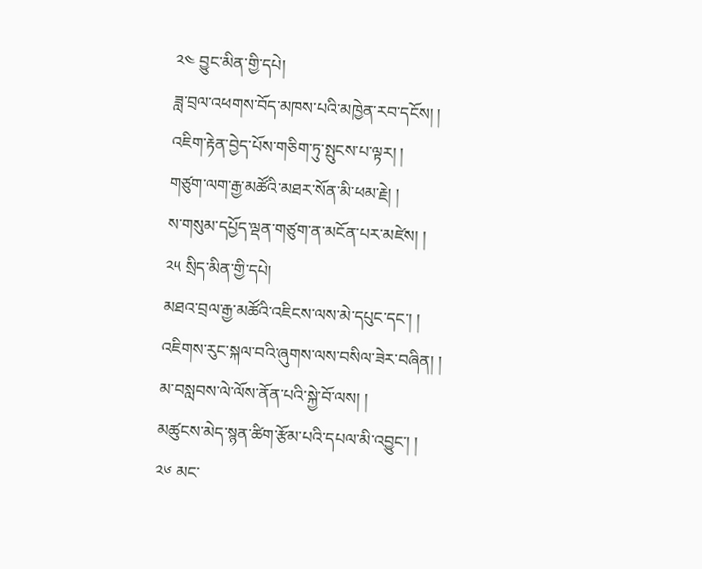༢༤ བྱུང་མིན་གྱི་དཔེ།
ཟླ་བྲལ་འཕགས་བོད་མཁས་པའི་མཁྱེན་རབ་དངོས། །
འཇིག་རྟེན་བྱེད་པོས་གཅིག་ཏུ་སྤུངས་པ་ལྟར། །
གཙུག་ལག་རྒྱ་མཚོའི་མཐར་སོན་མི་ཕམ་རྗེ། །
ས་གསུམ་དཔྱོད་ལྡན་གཙུག་ན་མངོན་པར་མཛེས། །
༢༥ སྲིད་མིན་གྱི་དཔེ།
མཐའ་བྲལ་རྒྱ་མཚོའི་འཇིངས་ལས་མེ་དཔུང་དང་། །
འཇིགས་རུང་སྐལ་བའི་ཞུགས་ལས་བསིལ་ཟེར་བཞིན། །
མ་བསླབས་ལེ་ལོས་ནོན་པའི་སྐྱེ་བོ་ལས། །
མཚུངས་མེད་སྙན་ཚིག་རྩོམ་པའི་དཔལ་མི་འབྱུང་། །
༢༦ མང་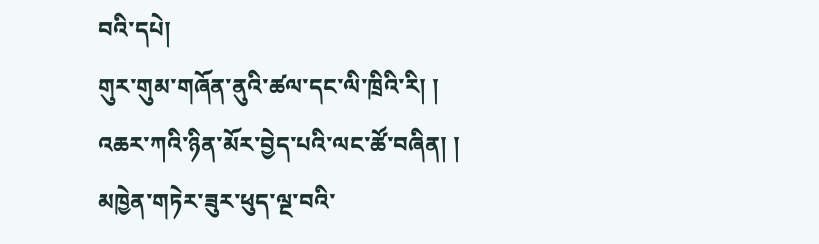བའི་དཔེ།
གུར་གུམ་གཞོན་ནུའི་ཚལ་དང་ལི་ཁྲིའི་རི། །
འཆར་ཀའི་ཉིན་མོར་བྱེད་པའི་ལང་ཚོ་བཞིན། །
མཁྱེན་གཏེར་ཟུར་ཕུད་ལྔ་བའི་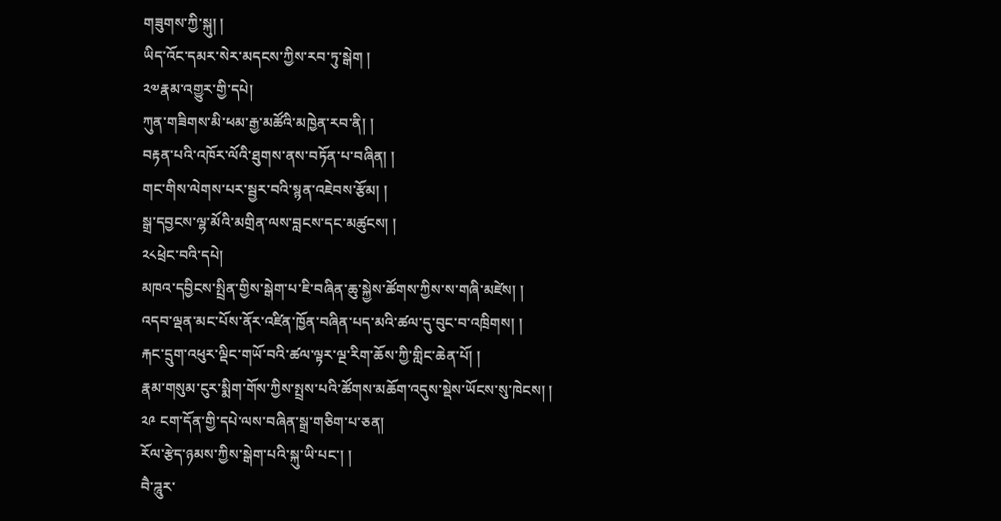གཟུགས་ཀྱི་སྐུ། །
ཡིད་འོང་དམར་སེར་མདངས་ཀྱིས་རབ་ཏུ་སྒེག །
༢༧རྣམ་འགྱུར་གྱི་དཔེ།
ཀུན་གཟིགས་མི་ཕམ་རྒྱ་མཚོའི་མཁྱེན་རབ་ནི། །
བརྟན་པའི་འཁོར་ལོའི་ཐུགས་ནས་བཏོན་པ་བཞིན། །
གང་གིས་ལེགས་པར་སྦྱར་བའི་སྙན་འཇེབས་རྩོམ། །
སྒྲ་དབྱངས་ལྷ་མོའི་མགྲིན་ལས་བླངས་དང་མཚུངས། །
༢༨ཕྲེང་བའི་དཔེ།
མཁའ་དབྱིངས་སྤྲིན་གྱིས་སྒེག་པ་ཇི་བཞིན་ཆུ་སྐྱེས་ཚོགས་ཀྱིས་ས་གཞི་མཛེས། །
འདབ་ལྡན་མང་པོས་ནོར་འཛིན་ཁྱོན་བཞིན་པད་མའི་ཚལ་དུ་བུང་བ་འཁྲིགས། །
རྐང་དྲུག་འཕུར་ལྡིང་གཡོ་བའི་ཚལ་ལྟར་ལྔ་རིག་ཆོས་ཀྱི་གླིང་ཆེན་པོ། །
རྣམ་གསུམ་ངུར་སྨིག་གོས་ཀྱིས་སྤྲས་པའི་ཚོགས་མཆོག་འདུས་སྡེས་ཡོངས་སུ་ཁེངས། །
༢༩ ངག་དོན་གྱི་དཔེ་ལས་བཞིན་སྒྲ་གཅིག་པ་ཅན།
རོལ་རྩེད་ཉམས་ཀྱིས་སྒེག་པའི་སྐུ་ཡི་པང་། །
བཻ་ཌཱུར་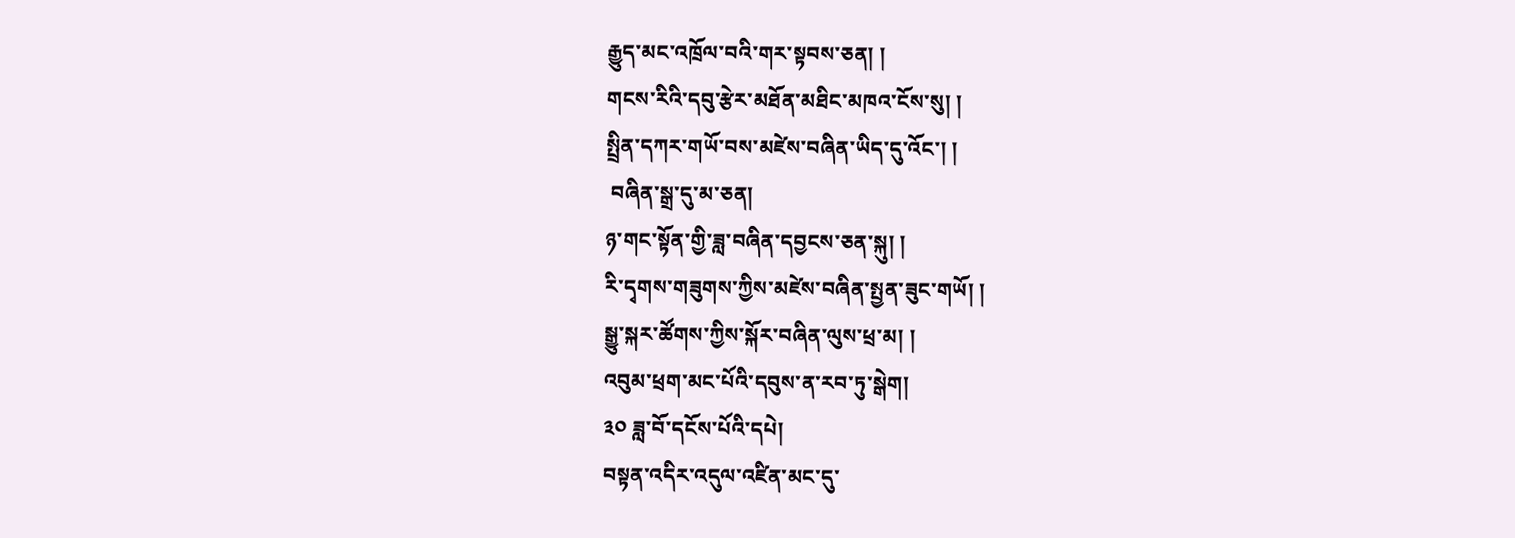རྒྱུད་མང་འཁྲོལ་བའི་གར་སྟབས་ཅན། །
གངས་རིའི་དབུ་རྩེར་མཐོན་མཐིང་མཁའ་ངོས་སུ། །
སྤྲིན་དཀར་གཡོ་བས་མཛེས་བཞིན་ཡིད་དུ་འོང་། །
 བཞིན་སྒྲ་དུ་མ་ཅན།
ཉ་གང་སྟོན་གྱི་ཟླ་བཞིན་དབྱངས་ཅན་སྐུ། །
རི་དྭགས་གཟུགས་ཀྱིས་མཛེས་བཞིན་སྤྱན་ཟུང་གཡོ། །
སྒྱུ་སྐར་ཚོགས་ཀྱིས་སྐོར་བཞིན་ལུས་ཕྲ་མ། །
འབུམ་ཕྲག་མང་པོའི་དབུས་ན་རབ་ཏུ་སྒེག།
༣༠ ཟླ་བོ་དངོས་པོའི་དཔེ།
བསྟན་འདིར་འདུལ་འཛིན་མང་དུ་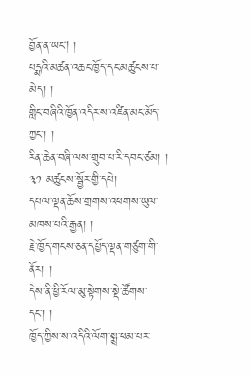བྱོན་ན་ཡང། །
པདྨའི་མཚན་འཆང་ཁྱོད་དང་མཚུངས་པ་མེད། །
གླིང་བཞིའི་ཁྱོན་འདིར་ས་འཛིན་མང་མོད་ཀྱང་། །
རིན་ཆེན་བཞི་ལས་གྲུབ་པ་རི་དབང་ཙམ། །
༣༡ མཚུངས་སྦྱོར་གྱི་དཔེ།
དཔལ་ལྡན་ཆོས་གྲགས་འཕགས་ཡུལ་མཁས་པའི་རྒྱན། །
རྗེ་ཁྱོད་གངས་ཅན་དཔྱོད་ལྡན་གཙུག་གི་ནོར། །
དེས་ནི་ཕྱི་རོལ་མུ་སྟེགས་སྡེ་ཚོགས་དང་། །
ཁྱོད་ཀྱིས་ས་འདིའི་ལོག་སྨྲ་ཕམ་པར་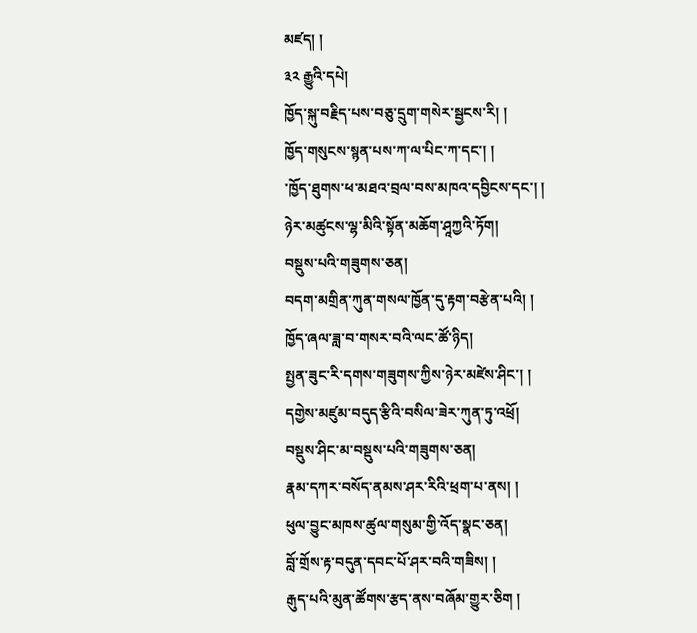མཛད། །
༣༢ རྒྱུའི་དཔེ།
ཁྱོད་སྐུ་བརྗིད་པས་བཅུ་དྲུག་གསེར་སྦྱངས་རི། །
ཁྱོད་གསུངས་སྙན་པས་ཀ་ལ་པིང་ཀ་དང་། །
་ཁྱོད་ཐུགས་ཕ་མཐའ་བྲལ་བས་མཁའ་དབྱིངས་དང་། །
ཉེར་མཚུངས་ལྷ་མིའི་སྟོན་མཆོག་ཤཱཀྱའི་ཏོག།
བསྡུས་པའི་གཟུགས་ཅན།
བདག་མགྲིན་ཀུན་གསལ་ཁྱོན་དུ་རྟག་བརྩེན་པའི། །
ཁྱོད་ཞལ་ཟླ་བ་གསར་བའི་ལང་ཚོ་ཉིད།
སྤྱན་ཟུང་རི་དགས་གཟུགས་ཀྱིས་ཉེར་མཛེས་ཤིང་། །
དགྱེས་མཛུམ་བདུད་རྩིའི་བསིལ་ཟེར་ཀུན་ཏུ་འཕྲོ།
བསྡུས་ཤིང་མ་བསྡུས་པའི་གཟུགས་ཅན།
རྣམ་དཀར་བསོད་ནམས་ཤར་རིའི་ཕྲག་པ་ནས། །
ཕུལ་བྱུང་མཁས་ཚུལ་གསུམ་གྱི་འོད་སྣང་ཅན།
བློ་གྲོས་རྟ་བདུན་དབང་པོ་ཤར་བའི་གཟིས། །
རྒུད་པའི་མུན་ཚོགས་རྩད་ནས་བཞོམ་གྱུར་ཅིག །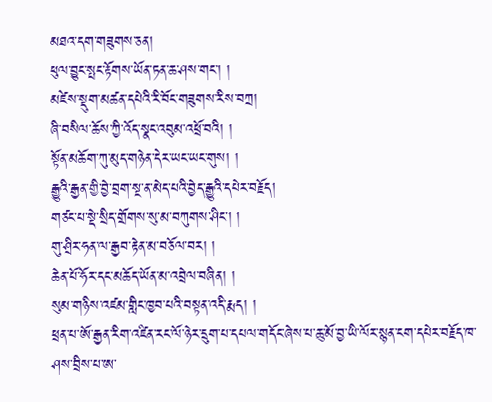མཐའ་དག་གཟུགས་ཅན།
ཕུལ་བྱུང་སྤང་རྟོགས་ཡོན་ཏན་ཆ་ཤས་གང་། །
མཛེས་སྡུག་མཚན་དཔེའི་རི་བོང་གཟུགས་རིས་བཀྲ།
ཞི་བསིལ་ཆོས་ཀྱི་འོད་སྣང་འབུམ་འཕྲོ་བའི། །
སྟོན་མཆོག་ཀུ་མུད་གཉེན་དེར་ཡང་ཡང་གུས། །
རྒྱུའི་རྒྱན་གྱི་བྱེ་བྲག་སྔ་ན་མེད་པའི་བྱེད་རྒྱུའི་དཔེར་བརྗོད།
གཙང་པ་སྡེ་སྲིད་གྲོགས་སུ་མ་བཀུགས་ཤིང་། །
གུ་ཤྲིར་ཧན་ལ་རྒྱབ་རྟེན་མ་བཅོལ་བར། །
ཆེན་པོ་ཧོར་དང་མཆོད་ཡོན་མ་འབྲེལ་བཞིན། །
སུམ་གཉིས་འཛམ་གླིང་ཁྱབ་པའི་བསྟན་འདི་རྨད། །
ཕྲན་པ་ཨོ་རྒྱན་རིག་འཛིན་རང་ལོ་ཉེར་དྲུག་པ་དཔལ་གདོང་ཞེས་པ་ཆུ་མོ་བྱ་ཡི་ལོར་སྙན་ངག་དཔེར་བརྗོད་ཁ་ཤས་བྲིས་པ་ཨ་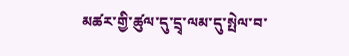མཚར་གྱི་ཚུལ་དུ་དྲྭ་ལམ་དུ་སྤེལ་བ་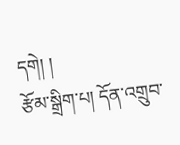དགེ། །
རྩོམ་སྒྲིག་པ། དོན་འགྲུབ་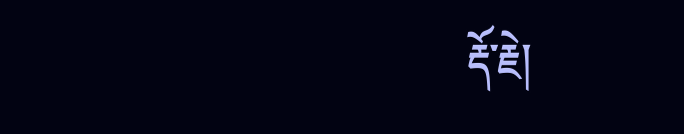རྡོ་རྗེ།